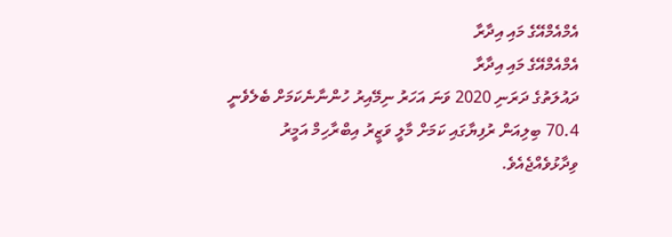އެމްއެމްއޭގެ މައި އިދާރާ
އެމްއެމްއޭގެ މައި އިދާރާ
ދައުލަތުގެ ދަރަނި 2020 ވަނަ އަހަރު ނިމޭއިރު ހުންނާނެކަމަށް ބެލެވެނީ 70.4 ބިލިއަން ރުފިޔާގައި ކަމަށް މާލީ ވަޒީރު އިބްރާހިމް އަމީރު ވިދާޅުވެއްޖެއެވެ.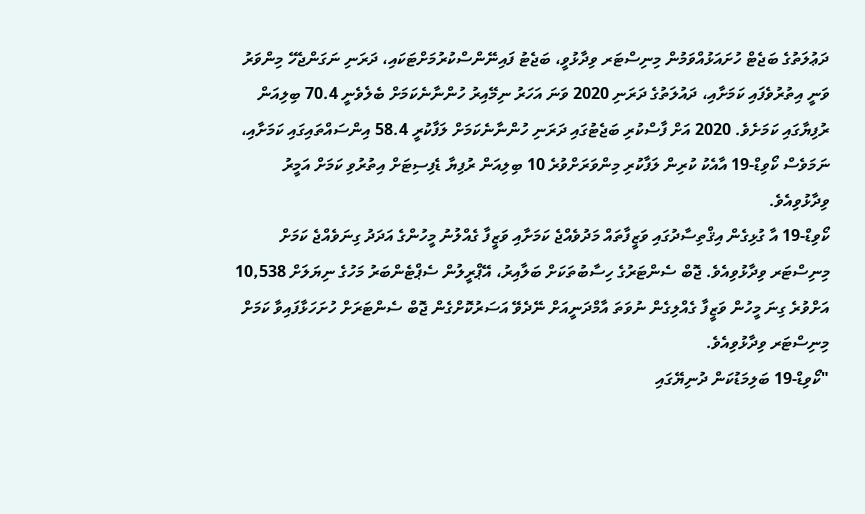ދަޢުލަތުގެ ބަޖެޓް ހުށައަޅުއްވަމުން މިނިސްޓަރ ވިދާޅުވީ، ބަޖެޓު ފައިނޭންސްކުރުމަށްޓަކައި، ދަރަނި ނަގަންޖެހޭ މިންވަރު ވަނީ އިތުރުވެފައި ކަމަށާއި، ދައުލަތުގެ ދަރަނި 2020 ވަނަ އަހަރު ނިމޭއިރު ހުންނާނެކަމަށް ބެލެވެނީ 70.4 ބިލިއަން ރުފިޔާގައި ކަމަށެވެ. 2020 އަށް ފާސްކުރި ބަޖެޓުގައި ދަރަނި ހުންނާނެކަމަށް ލަފާކުރީ 58.4 އިންސައްތައިގައި ކަމަށާއި، ނަމަވެސް ކޯވިޑް-19 އާއެކު ކުރިން ލަފާކުރި މިންވަރަށްވުރެ 10 ބިލިއަން ރުފިޔާ ޑެފިސިޓަށް އިތުރުވި ކަމަށް އަމީރު ވިދާޅުވިއެވެ.
ކޯވިޑް-19 އާ ގުޅިގެން އިޤްތިސާދުގައި ވަޒީފާތައް މަދުވެއްޖެ ކަމަށާއި ވަޒީފާ ގެއްލުނު މީހުންގެ އަދަދު ގިނަވެއްޖެ ކަމަށް މިނިސްޓަރ ވިދާޅުވިއެވެ. ޖޮބް ސެންޓަރުގެ ހިސާބުތަކަށް ބަލާއިރު، އޭޕްރީލުން ސެޕްޓެންބަރު މަހުގެ ނިޔަލަށް 10,538 އަށްވުރެ ގިނަ މީހުން ވަޒީފާ ގެއްލިގެން ނުވަތަ އާމްދަނީއަށް ނޭދެވޭ އަސަރުކޮށްގެން ޖޮބް ސެންޓަރަށް ހުށަހަޅާފައިވާ ކަމަށް މިނިސްޓަރ ވިދާޅުވިއެވެ.
"ކޯވިޑް-19 ބަލިމަޑުކަން ދުނިޔޭގައި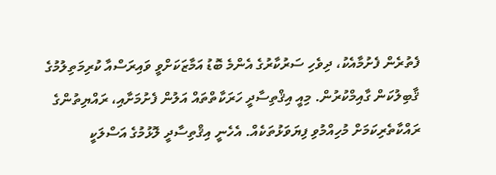ފެތުރެން ފެށުމާއެކު، ދިވެހި ސަރުކާރުގެ އެންމެ ބޮޑު އަމާޒަކަށްވީ ވައިރަސްއާ ކުރިމަތިލުމުގެ ޤާބިލުކަން ގާއިމްކުރުން. މިއީ އިޤްތިސާދީ ހަރަކާތްތައް އަލުން ފެށުމަށާއި، ރައްޔިތުންގެ ރައްކާތެރިކަމަށް މުހިއްމުވި ފިޔަވަޅުތަކެއް. އެހެނީ އިޤްތިސާދީ ލޮޅުމުގެ އަސްލަކީ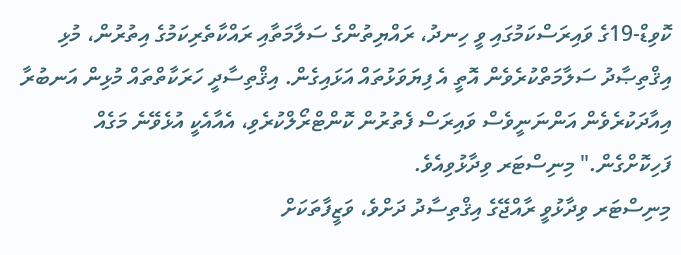ކޮވިޑް-19ގެ ވައިރަސްކަމުގައި ވީ ހިނދު، ރައްޔިތުންގެ ސަލާމަތާއި ރައްކާތެރިކަމުގެ އިތުރުން، މުޅި އިޤްތިޞާދު ސަލާމަތްކުރެވެން އޮތީ އެ ފިޔަވަޅުތައް އަޅައިގެން. އިޤްތިސާދީ ހަރަކާތްތައް މުޅިން އަނބުރާ އިއާދަކުރެވެން އަންނަނީވެސް ވައިރަސް ފެތުރުން ކޮންޓްރޯލްކުރެވި، އެއާއެކީ އުޅެވޭނެ މަގެއް ފަހިކޮށްގެން." މިނިސްޓަރ ވިދާޅުވިއެވެ.
މިނިސްޓަރ ވިދާޅުވީ ރާއްޖޭގެ އިޤްތިސާދު ދަށްވެ، ވަޒީފާތަކަށް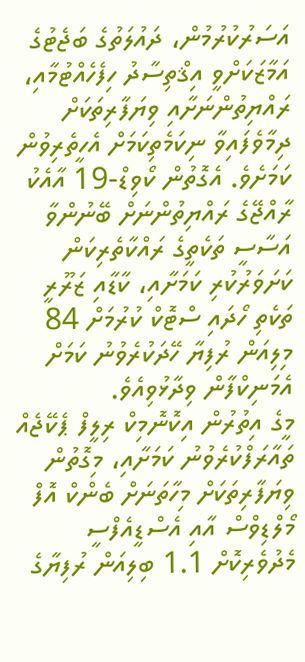އަސަރުކުރުމުން، ދައުލަތުގެ ބަޖެޓުގެ އަމާޒަކަށްވީ އިޤްތިސާދު ހިފެހެއްޓުމާއި، ރައްޔިތުންނަށާއި ވިޔަފާރިތަކަށް ދިމާވެފައިވާ ނިކަމެތިކަމަށް އެހީތެރިވުން ކަމަށެވެ. އެގޮތުން ކޯވިޑް-19 އާއެކު ރާއްޖޭގެ ރައްޔިތުންނަށް ބޭނުންވާ އަސާސީ ތަކެތީގެ ރައްކާތެރިކަން ކަށަވަރުކުރި ކަމަށާއި، ކާޑާއި ޒަރޫރީ ތަކެތި ހޯދައި ސްޓޮކް ކުރުމަށް 84 މިލިއަން ރުފިޔާ ހޭދަކުރެވުނު ކަމަށް އެމަނިކްފާން ވިދާޅުވިއެވެ.
މީގެ އިތުރުން އިކޮނޮމިކް ރިލީފް ޕެކޭޖެއް ތައާރަފްކުރެވުނު ކަމަށާއި، މިގޮތުން ވިޔަފާރިތަކަށް މިހާތަނަށް ބެންކް އޮފް މޯލްޑިވްސް އާއި އެސްޑީއެފްސީ މެދުވެރިކޮށް 1.1 ބިލިއަން ރުފިޔާގެ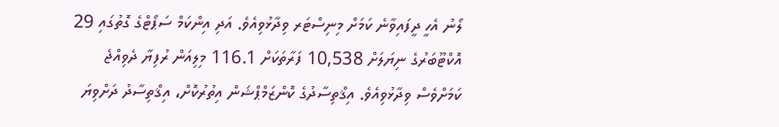ލޯނު އެހީ ދީފައިވާނެ ކަމަށް މިނިސްޓަރ ވިދާޅުވިއެވެ. އަދި އިންކަމް ސަޕޯޓްގެ ގޮތުގައި 29 އޮކްޓޫބަރުގެ ނިޔަލަށް 10,538 ފަރާތަކަށް 116.1 މިލިއަން ރުފިޔާ ދެވިއްޖެ ކަމަށްވެސް ވިދާޅުވިއެވެ. އިޤްތިސާދުގެ ކޮންޒަމްޕްޝަން އިތުރުކޮށް، އިޤްތިސާދު ދަށްވިޔަ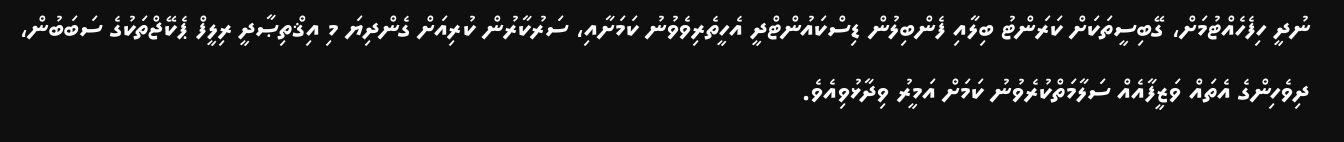ނުދީ ހިފެހެއްޓުމަށް، ގޭބިސީތަކަށް ކަރަންޓު ބިލާއި ފެންބިލުން ޑިސްކައުންޓްދީ އެހީތެރިވެވުނު ކަމަށާއި، ސަރުކާރުން ކުރިއަށް ގެންދިޔަ މި އިޤްތިޞާދީ ރިލީފް ޕެކޭޖްތަކުގެ ސަބަބުން، ދިވެހިންގެ އެތައް ވަޒީފާއެއް ސަލާމަތްކުރެވުނު ކަމަށް އަމީރު ވިދާޅުވިއެވެ.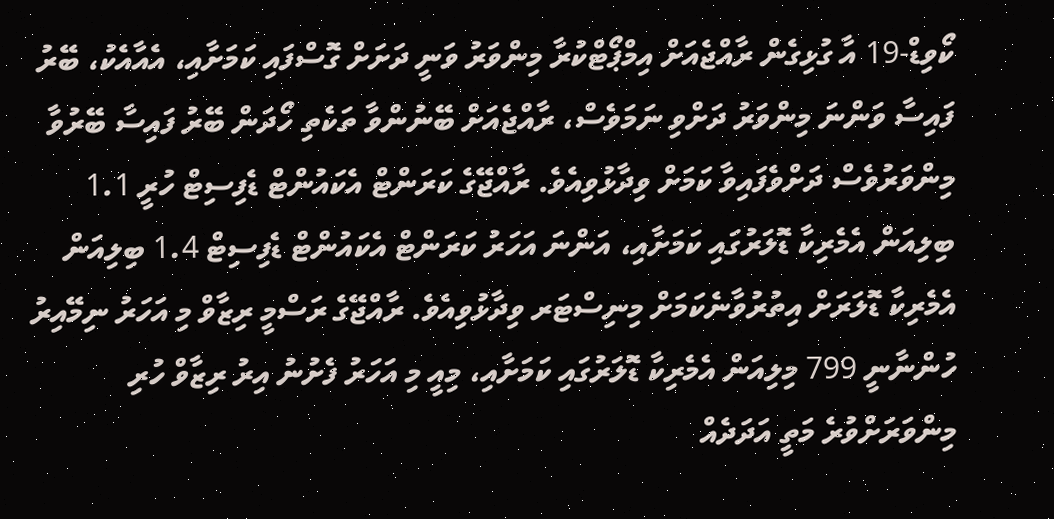ކޯވިޑް-19 އާ ގުޅިގެން ރާއްޖެއަށް އިމްޕޯޓްކުރާ މިންވަރު ވަނީ ދަށަށް ގޮސްފައި ކަމަށާއި، އެއާއެކު، ބޭރު ފައިސާ ވަންނަ މިންވަރު ދަށްވި ނަމަވެސް، ރާއްޖެއަށް ބޭނުންވާ ތަކެތި ހޯދަން ބޭރު ފައިސާ ބޭރުވާ މިންވަރުވެސް ދަށްވެފައިވާ ކަމަށް ވިދާޅުވިއެވެ. ރާއްޖޭގެ ކަރަންޓް އެކައުންޓް ޑެފިސިޓް ހުރީ 1.1 ބިލިއަން އެމެރިކާ ޑޮލަރުގައި ކަމަށާއި، އަންނަ އަހަރު ކަރަންޓް އެކައުންޓް ޑެފިސިޓް 1.4 ބިލިއަން އެމެރިކާ ޑޮލަރަށް އިތުރުވާނެކަމަށް މިނިސްޓަރ ވިދާޅުވިއެވެ. ރާއްޖޭގެ ރަސްމީ ރިޒާވް މި އަހަރު ނިމޭއިރު ހުންނާނީ 799 މިލިއަން އެމެރިކާ ޑޮލަރުގައި ކަމަށާއި، މިއީ މި އަހަރު ފެށުނު އިރު ރިޒާވް ހުރި މިންވަރަށްވުރެ މަތީ އަދަދެއް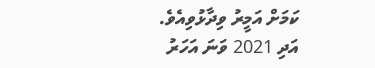ކަމަށް އަމީރު ވިދާޅުވިއެވެ.
އަދި 2021 ވަނަ އަހަރު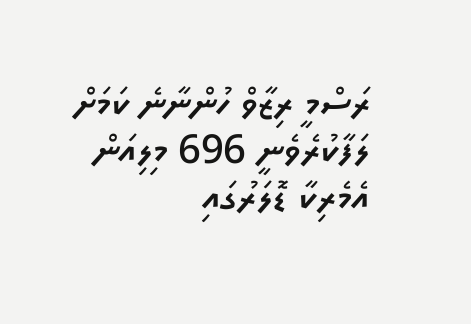ރަސްމީ ރިޒާވް ހުންނާނެ ކަމަށް ލަފާކުރެވެނީ 696 މިލިއަން އެމެރިކާ ޑޮލަރުގައި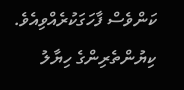ކަންވެސް ފާހަގަކުރެއްވިއެވެ.
ކިޔުންތެރިންގެ ހިޔާލު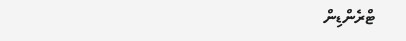ޓްރެންޑިން